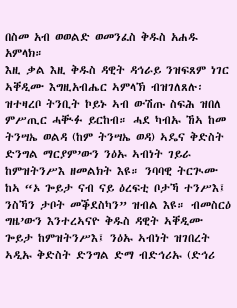በስመ አብ ወወልድ ወመንፈስ ቅዱስ አሐዱ አምላክ።
እዚ ቃል እዚ ቅዱስ ዳዊት ዳኅራይ ንዝፍጸም ነገር ኣቐዲሙ እግዚአብሔር ኣምላኽ ብዝገለጸሉ፡ ዝተዛረቦ ትንቢት ኮይኑ ኣብ ውሽጡ ስፍሕ ዝበለ ምሥጢር ሓቚፉ ይርከብ። ሓደ ካብኡ ኸኣ ከመ ትንሣኤ ወልዳ (ከም ትንሣኤ ወዳ) ኣዴና ቅድስት ድንግል ማርያም’ውን ንዕኡ ኣብነት ገይራ ከምዝትንሥእ ዘመልክት እዩ። ንባባዊ ትርጒሙ ከኣ “ኦ ጐይታ ናብ ናይ ዕረፍቲ ቦታኻ ተንሥእ፤ ንስኻን ታቦት መቕደስካን” ዝብል እዩ። ብመስርዕ ግዜ’ውን እንተረኣናዮ ቅዱስ ዳዊት ኣቐዲሙ ጐይታ ከምዝትንሥእ፤ ንዕኡ ኣብነት ዝገበረት ኣዲኡ ቅድስት ድንግል ድማ ብድኅሪኡ (ድኅሪ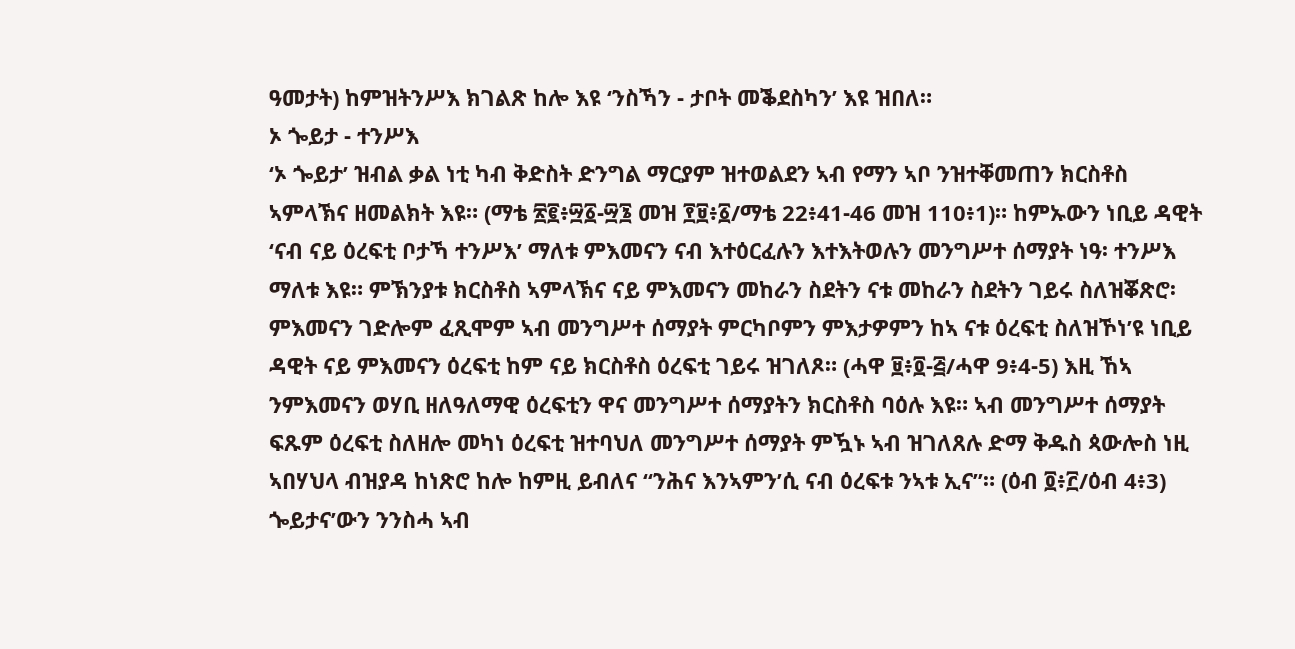ዓመታት) ከምዝትንሥእ ክገልጽ ከሎ እዩ ‘ንስኻን - ታቦት መቕደስካን’ እዩ ዝበለ።
ኦ ጐይታ - ተንሥእ
‘ኦ ጐይታ’ ዝብል ቃል ነቲ ካብ ቅድስት ድንግል ማርያም ዝተወልደን ኣብ የማን ኣቦ ንዝተቐመጠን ክርስቶስ ኣምላኽና ዘመልክት እዩ። (ማቴ ፳፪፥፵፩-፵፮ መዝ ፻፱፥፩/ማቴ 22፥41-46 መዝ 110፥1)። ከምኡውን ነቢይ ዳዊት ‘ናብ ናይ ዕረፍቲ ቦታኻ ተንሥእ’ ማለቱ ምእመናን ናብ እተዕርፈሉን እተእትወሉን መንግሥተ ሰማያት ነዓ፡ ተንሥእ ማለቱ እዩ። ምኽንያቱ ክርስቶስ ኣምላኽና ናይ ምእመናን መከራን ስደትን ናቱ መከራን ስደትን ገይሩ ስለዝቖጽሮ፡ ምእመናን ገድሎም ፈጺሞም ኣብ መንግሥተ ሰማያት ምርካቦምን ምእታዎምን ከኣ ናቱ ዕረፍቲ ስለዝኾነ’ዩ ነቢይ ዳዊት ናይ ምእመናን ዕረፍቲ ከም ናይ ክርስቶስ ዕረፍቲ ገይሩ ዝገለጾ። (ሓዋ ፱፥፬-፭/ሓዋ 9፥4-5) እዚ ኸኣ ንምእመናን ወሃቢ ዘለዓለማዊ ዕረፍቲን ዋና መንግሥተ ሰማያትን ክርስቶስ ባዕሉ እዩ። ኣብ መንግሥተ ሰማያት ፍጹም ዕረፍቲ ስለዘሎ መካነ ዕረፍቲ ዝተባህለ መንግሥተ ሰማያት ምዃኑ ኣብ ዝገለጸሉ ድማ ቅዱስ ጳውሎስ ነዚ ኣበሃህላ ብዝያዳ ከነጽሮ ከሎ ከምዚ ይብለና “ንሕና እንኣምን’ሲ ናብ ዕረፍቱ ንኣቱ ኢና”። (ዕብ ፬፥፫/ዕብ 4፥3) ጐይታና’ውን ንንስሓ ኣብ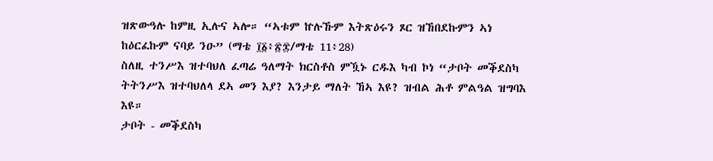ዝጽውዓሉ ከምዚ ኢሉና ኣሎ። “ኣቱም ኵሉኹም እትጽዕሩን ጾር ዝኸበደኩምን ኣነ ከዕርፈኩም ናባይ ንዑ” (ማቴ ፲፩፥፳፰/ማቴ 11፥28)
ስለዚ ተንሥእ ዝተባህለ ፈጣሬ ዓለማት ክርስቶስ ምዃኑ ርዱእ ካብ ኮነ “ታቦት መቕደስካ ትትንሥእ ዝተባህለላ ደኣ መን እያ? እንታይ ማለት ኸኣ እዩ? ዝብል ሕቶ ምልዓል ዝግባእ እዩ።
ታቦት - መቕደስካ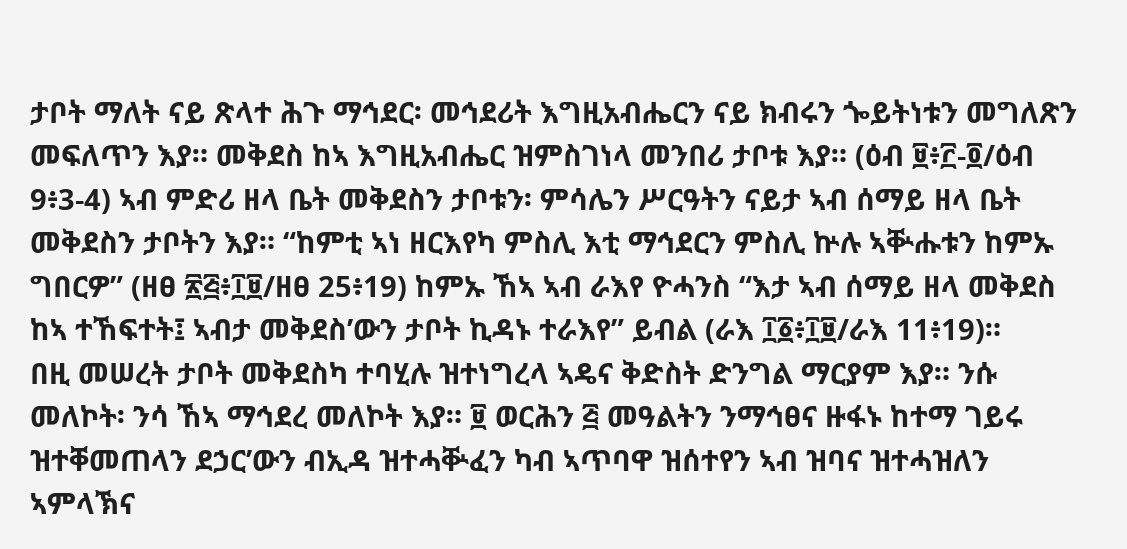ታቦት ማለት ናይ ጽላተ ሕጉ ማኅደር፡ መኅደሪት እግዚአብሔርን ናይ ክብሩን ጐይትነቱን መግለጽን መፍለጥን እያ። መቅደስ ከኣ እግዚአብሔር ዝምስገነላ መንበሪ ታቦቱ እያ። (ዕብ ፱፥፫-፬/ዕብ 9፥3-4) ኣብ ምድሪ ዘላ ቤት መቅደስን ታቦቱን፡ ምሳሌን ሥርዓትን ናይታ ኣብ ሰማይ ዘላ ቤት መቅደስን ታቦትን እያ። “ከምቲ ኣነ ዘርእየካ ምስሊ እቲ ማኅደርን ምስሊ ኵሉ ኣቝሑቱን ከምኡ ግበርዎ” (ዘፀ ፳፭፥፲፱/ዘፀ 25፥19) ከምኡ ኸኣ ኣብ ራእየ ዮሓንስ “እታ ኣብ ሰማይ ዘላ መቅደስ ከኣ ተኸፍተት፤ ኣብታ መቅደስ’ውን ታቦት ኪዳኑ ተራእየ” ይብል (ራእ ፲፩፥፲፱/ራእ 11፥19)።
በዚ መሠረት ታቦት መቅደስካ ተባሂሉ ዝተነግረላ ኣዴና ቅድስት ድንግል ማርያም እያ። ንሱ መለኮት፡ ንሳ ኸኣ ማኅደረ መለኮት እያ። ፱ ወርሕን ፭ መዓልትን ንማኅፀና ዙፋኑ ከተማ ገይሩ ዝተቐመጠላን ደኃር’ውን ብኢዳ ዝተሓቝፈን ካብ ኣጥባዋ ዝሰተየን ኣብ ዝባና ዝተሓዝለን ኣምላኽና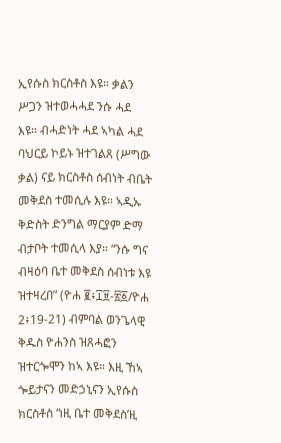ኢየሱስ ክርስቶስ እዩ። ቃልን ሥጋን ዝተወሓሓደ ንሱ ሓደ እዩ። ብሓድነት ሓደ ኣካል ሓደ ባህርይ ኮይኑ ዝተገልጸ (ሥግው ቃል) ናይ ክርስቶስ ሰብነት ብቤት መቅደስ ተመሲሉ እዩ። ኣዲኡ ቅድስት ድንግል ማርያም ድማ ብታቦት ተመሲላ እያ። “ንሱ ግና ብዛዕባ ቤተ መቅደስ ሰብነቱ እዩ ዝተዛረበ” (ዮሐ ፪፥፲፱-፳፩/ዮሐ 2፥19-21) ብምባል ወንጌላዊ ቅዱስ ዮሐንስ ዝጸሓፎን ዝተርጐሞን ከኣ እዩ። እዚ ኸኣ ጐይታናን መድኃኒናን ኢየሱስ ክርስቶስ ‘ነዚ ቤተ መቅደስ’ዚ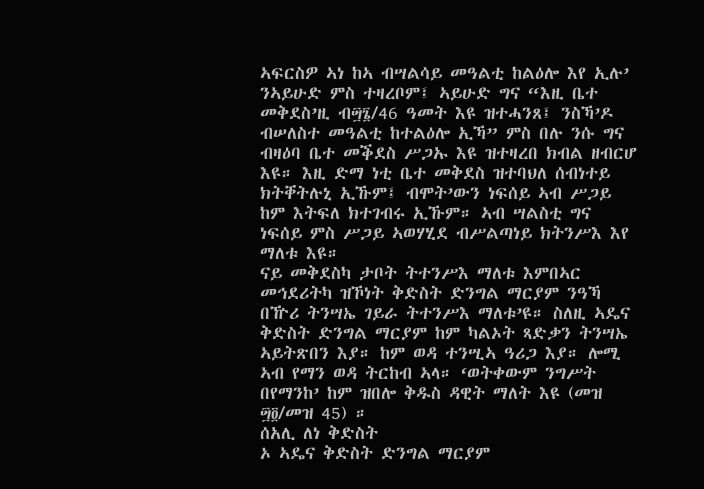ኣፍርስዎ ኣነ ከኣ ብሣልሳይ መዓልቲ ከልዕሎ እየ ኢሉ’ ንኣይሁድ ምስ ተዛረቦም፤ ኣይሁድ ግና “እዚ ቤተ መቅደስ’ዚ ብ፵፮/46 ዓመት እዩ ዝተሓንጸ፤ ንስኻ’ዶ ብሠለስተ መዓልቲ ከተልዕሎ ኢኻ” ምስ በሉ ንሱ ግና ብዛዕባ ቤተ መቕደስ ሥጋኡ እዩ ዝተዛረበ ክብል ዘብርሆ እዩ። እዚ ድማ ነቲ ቤተ መቅደስ ዝተባህለ ሰብነተይ ክትቐትሉኒ ኢኹም፤ ብሞት’ውን ነፍሰይ ኣብ ሥጋይ ከም እትፍለ ክተገብሩ ኢኹም። ኣብ ሣልስቲ ግና ነፍሰይ ምስ ሥጋይ ኣወሃሂደ ብሥልጣነይ ክትንሥእ እየ ማለቱ እዩ።
ናይ መቅደስካ ታቦት ትተንሥእ ማለቱ እምበኣር መኅደሪትካ ዝኾነት ቅድስት ድንግል ማርያም ንዓኻ በዅሪ ትንሣኤ ገይራ ትተንሥእ ማለቱ’ዩ። ስለዚ ኣዴና ቅድስት ድንግል ማርያም ከም ካልኦት ጻድቃን ትንሣኤ ኣይትጽበን እያ። ከም ወዳ ተንሢኣ ዓሪጋ እያ። ሎሚ ኣብ የማን ወዳ ትርከብ ኣላ። ‘ወትቀውም ንግሥት በየማንከ’ ከም ዝበሎ ቅዱስ ዳዊት ማለት እዩ (መዝ ፵፬/መዝ 45) ።
ሰአሊ ለነ ቅድስት
ኦ ኣዴና ቅድስት ድንግል ማርያም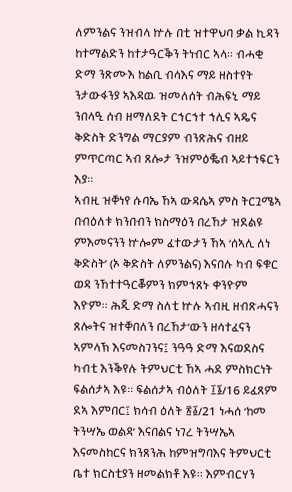ለምንልና ንዝብላ ኵሉ በቲ ዝተዋህባ ቃል ኪዳን ከተማልድን ከተታዓርቕን ትነብር ኣላ። ብሓቂ ድማ ንጽሙእ ከልቢ ብሳእና ማይ ዘስተየት ንታውፋንያ ኣእዳዉ ዝመለሰት ብሕፍኒ ማይ ንበላዒ ሰብ ዘማለደት ርኅርኅተ ኅሊና ኣዴና ቅድስት ድንግል ማርያም ብንጽሕና ብዘይ ምጥርጣር ኣብ ጸሎታ ንዝምዕቘብ ኣይተኅፍርን እያ።
ኣብዚ ዝቐነየ ሱባኤ ኸኣ ውዳሴኣ ምስ ትርጓሜኣ በብዕለቱ ክንበብን ክስማዕን በረኸታ ዝደልዩ ምእመናንን ኵሎም ፈተውታን ኸኣ ‘ሰኣሊ ለነ ቅድስት’ (ኦ ቅድስት ለምንልና) እናበሉ ካብ ፍቁር ወዳ ንኸተተዓርቖምን ክምኅጸኑ ቀንዮም እዮም። ሕጂ ድማ ስለቲ ኵሉ ኣብዚ ዘብጽሓናን ጸሎትና ዝተቐበለን በረኸታ’ውን ዘሳተፈናን ኣምላኽ እናመስገንና፤ ንዓዓ ድማ እናወደስና ካብቲ እንቕየሉ ትምህርቲ ኸኣ ሓደ ምስክርነት ፍልሰታኣ እዩ። ፍልሰታኣ ብዕለት ፲፮/16 ይፈጸም ደኣ እምበር፤ ክሳብ ዕለት ፳፩/21 ነሓሰ ‘ከመ ትንሣኤ ወልዳ’ እናበልና ነገረ ትንሣኤኣ እናመስከርና ክንጸንሕ ከምዝግባእና ትምህርቲ ቤተ ክርስቲያን ዘመልክቶ እዩ። እምብርሃን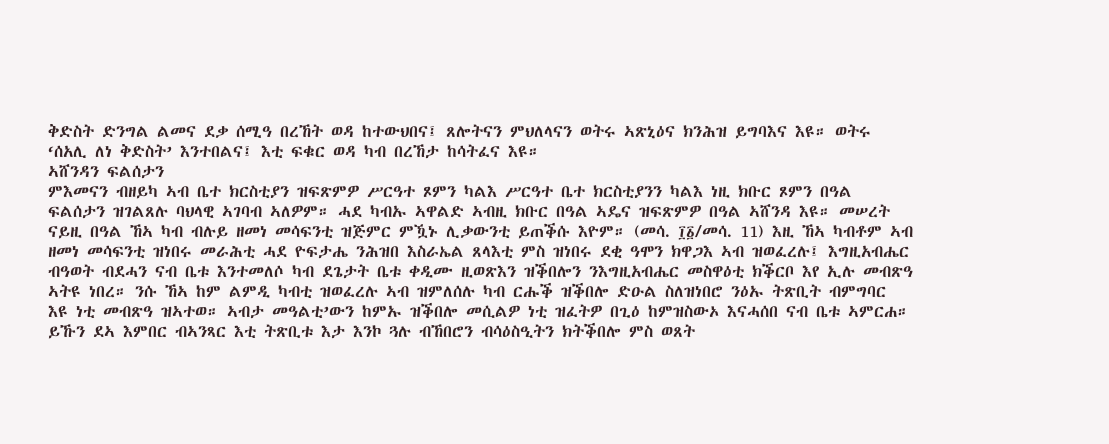ቅድስት ድንግል ልመና ደቃ ሰሚዓ በረኸት ወዳ ከተውህበና፤ ጸሎትናን ምህለላናን ወትሩ ኣጽኒዕና ክንሕዝ ይግባእና እዩ። ወትሩ ‘ሰአሊ ለነ ቅድስት’ እንተበልና፤ እቲ ፍቁር ወዳ ካብ በረኸታ ከሳትፈና እዩ።
ኣሸንዳን ፍልሰታን
ምእመናን ብዘይካ ኣብ ቤተ ክርስቲያን ዝፍጽምዎ ሥርዓተ ጾምን ካልእ ሥርዓተ ቤተ ክርስቲያንን ካልእ ነዚ ክቡር ጾምን በዓል ፍልሰታን ዝገልጸሉ ባህላዊ ኣገባብ ኣለዎም። ሓደ ካብኡ ኣዋልድ ኣብዚ ክቡር በዓል ኣዴና ዝፍጽምዎ በዓል ኣሸንዳ እዩ። መሠረት ናይዚ በዓል ኸኣ ካብ ብሉይ ዘመነ መሳፍንቲ ዝጅምር ምዃኑ ሊቃውንቲ ይጠቕሱ እዮም። (መሳ. ፲፩/መሳ. 11) እዚ ኸኣ ካብቶም ኣብ ዘመነ መሳፍንቲ ዝነበሩ መራሕቲ ሓደ ዮፍታሔ ንሕዝበ እስራኤል ጸላእቲ ምስ ዝነበሩ ደቂ ዓሞን ክዋጋእ ኣብ ዝወፈረሉ፤ እግዚአብሔር ብዓወት ብደሓን ናብ ቤቱ እንተመለሶ ካብ ደጌታት ቤቱ ቀዲሙ ዚወጽእን ዝቕበሎን ንእግዚአብሔር መስዋዕቲ ክቕርቦ እየ ኢሉ መብጽዓ ኣትዩ ነበረ። ንሱ ኸኣ ከም ልምዲ ካብቲ ዝወፈረሉ ኣብ ዝምለሰሉ ካብ ርሑቕ ዝቕበሎ ድዑል ስለዝነበሮ ንዕኡ ትጽቢት ብምግባር እዩ ነቲ መብጽዓ ዝኣተወ። ኣብታ መዓልቲ’ውን ከምኡ ዝቕበሎ መሲልዎ ነቲ ዝፈትዎ በጊዕ ከምዝስውኦ እናሓሰበ ናብ ቤቱ ኣምርሐ። ይኹን ደኣ እምበር ብኣንጻር እቲ ትጽቢቱ እታ እንኮ ጓሉ ብኸበሮን ብሳዕስዒትን ክትቕበሎ ምስ ወጸት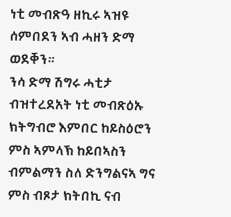ነቲ መብጽዓ ዘኪሩ ኣዝዩ ሰምበደን ኣብ ሓዘን ድማ ወደቐን።
ንሳ ድማ ሽግሩ ሓቲታ ብዝተረደአት ነቲ መብጽዕኡ ክትግብሮ እምበር ከይስዕሮን ምስ ኣምላኽ ከይበኣስን ብምልማን ስለ ድንግልናኣ ግና ምስ ብጾታ ክትበኪ ናብ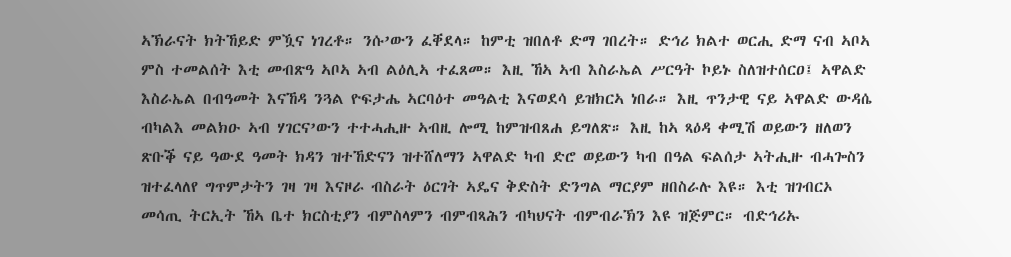ኣኽራናት ክትኸይድ ምዃና ነገረቶ። ንሱ’ውን ፈቐደላ። ከምቲ ዝበለቶ ድማ ገበረት። ድኅሪ ክልተ ወርሒ ድማ ናብ ኣቦኣ ምስ ተመልሰት እቲ መብጽዓ ኣቦኣ ኣብ ልዕሊኣ ተፈጸመ። እዚ ኸኣ ኣብ እስራኤል ሥርዓት ኮይኑ ስለዝተሰርዐ፤ ኣዋልድ እስራኤል በብዓመት እናኸዳ ንጓል ዮፍታሔ ኣርባዕተ መዓልቲ እናወደሳ ይዝክርኣ ነበራ። እዚ ጥንታዊ ናይ ኣዋልድ ውዳሴ ብካልእ መልክዑ ኣብ ሃገርና’ውን ተተሓሒዙ ኣብዚ ሎሚ ከምዝብጸሐ ይግለጽ። እዚ ከኣ ጻዕዳ ቀሚሽ ወይውን ዘለወን ጽቡቕ ናይ ዓውደ ዓመት ክዳን ዝተኸድናን ዝተሸለማን ኣዋልድ ካብ ድሮ ወይውን ካብ በዓል ፍልሰታ ኣትሒዙ ብሓጐስን ዝተፈላለየ ግጥምታትን ገዛ ገዛ እናዞራ ብስራት ዕርገት ኣዴና ቅድስት ድንግል ማርያም ዘበስራሉ እዩ። እቲ ዝገብርኦ መሳጢ ትርኢት ኸኣ ቤተ ክርስቲያን ብምስላምን ብምብጻሕን ብካህናት ብምብራኽን እዩ ዝጅምር። ብድኅሪኡ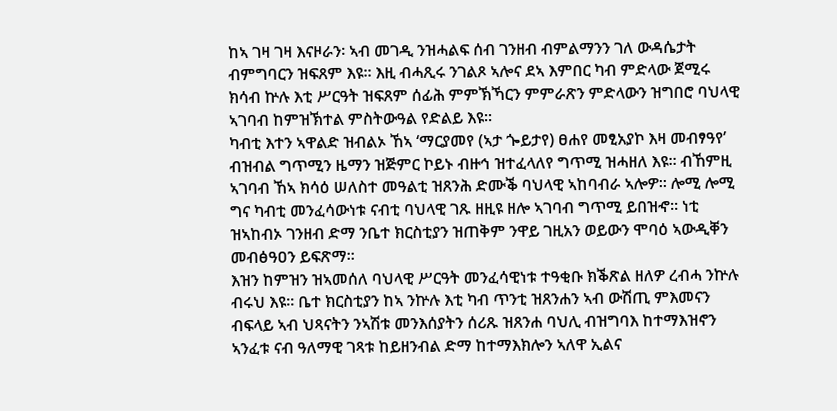ከኣ ገዛ ገዛ እናዞራን፡ ኣብ መገዲ ንዝሓልፍ ሰብ ገንዘብ ብምልማንን ገለ ውዳሴታት ብምግባርን ዝፍጸም እዩ። እዚ ብሓጺሩ ንገልጾ ኣሎና ደኣ እምበር ካብ ምድላው ጀሚሩ ክሳብ ኵሉ እቲ ሥርዓት ዝፍጸም ሰፊሕ ምምኽኻርን ምምራጽን ምድላውን ዝግበሮ ባህላዊ ኣገባብ ከምዝኽተል ምስትውዓል የድልይ እዩ።
ካብቲ እተን ኣዋልድ ዝብልኦ ኸኣ ‘ማርያመየ (ኣታ ጐይታየ) ፀሐየ መፂአያኮ እዛ መብፃዓየ’ ብዝብል ግጥሚን ዜማን ዝጅምር ኮይኑ ብዙኅ ዝተፈላለየ ግጥሚ ዝሓዘለ እዩ። ብኸምዚ ኣገባብ ኸኣ ክሳዕ ሠለስተ መዓልቲ ዝጸንሕ ድሙቕ ባህላዊ ኣከባብራ ኣሎዎ። ሎሚ ሎሚ ግና ካብቲ መንፈሳውነቱ ናብቲ ባህላዊ ገጹ ዘዚዩ ዘሎ ኣገባብ ግጥሚ ይበዝኆ። ነቲ ዝኣከብኦ ገንዘብ ድማ ንቤተ ክርስቲያን ዝጠቅም ንዋይ ገዚአን ወይውን ሞባዕ ኣውዲቐን መብፅዓዐን ይፍጽማ።
እዝን ከምዝን ዝኣመሰለ ባህላዊ ሥርዓት መንፈሳዊነቱ ተዓቂቡ ክቕጽል ዘለዎ ረብሓ ንኵሉ ብሩህ እዩ። ቤተ ክርስቲያን ከኣ ንኵሉ እቲ ካብ ጥንቲ ዝጸንሐን ኣብ ውሽጢ ምእመናን ብፍላይ ኣብ ህጻናትን ንኣሽቱ መንእሰያትን ሰሪጹ ዝጸንሐ ባህሊ ብዝግባእ ከተማእዝኖን ኣንፈቱ ናብ ዓለማዊ ገጻቱ ከይዘንብል ድማ ከተማእክሎን ኣለዋ ኢልና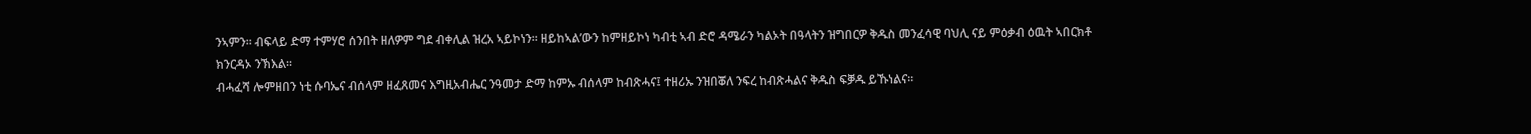ንኣምን። ብፍላይ ድማ ተምሃሮ ሰንበት ዘለዎም ግደ ብቀሊል ዝረአ ኣይኮነን። ዘይከኣል’ውን ከምዘይኮነ ካብቲ ኣብ ድሮ ዳሜራን ካልኦት በዓላትን ዝግበርዎ ቅዱስ መንፈሳዊ ባህሊ ናይ ምዕቃብ ዕዉት ኣበርክቶ ክንርዳኦ ንኽእል።
ብሓፈሻ ሎምዘበን ነቲ ሱባኤና ብሰላም ዘፈጸመና እግዚአብሔር ንዓመታ ድማ ከምኡ ብሰላም ከብጽሓና፤ ተዘሪኡ ንዝበቖለ ንፍረ ከብጽሓልና ቅዱስ ፍቓዱ ይኹነልና።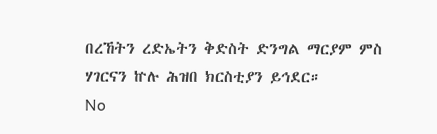በረኸትን ረድኤትን ቅድስት ድንግል ማርያም ምስ ሃገርናን ኵሉ ሕዝበ ክርስቲያን ይኅደር።
No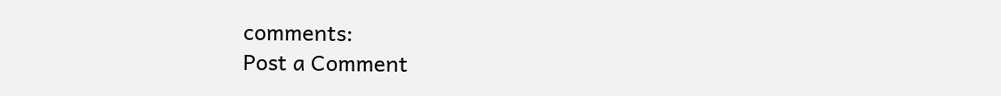comments:
Post a Comment